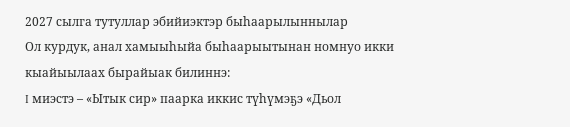2027 сылга тутуллар эбийиэктэр быһаарылыннылар
Ол курдук, анал хамыыһыйа быһаарыытынан номнуо икки кыайыылаах бырайыак билиннэ:
I миэстэ – «Ытык сир» паарка иккис түһүмэҕэ «Дьол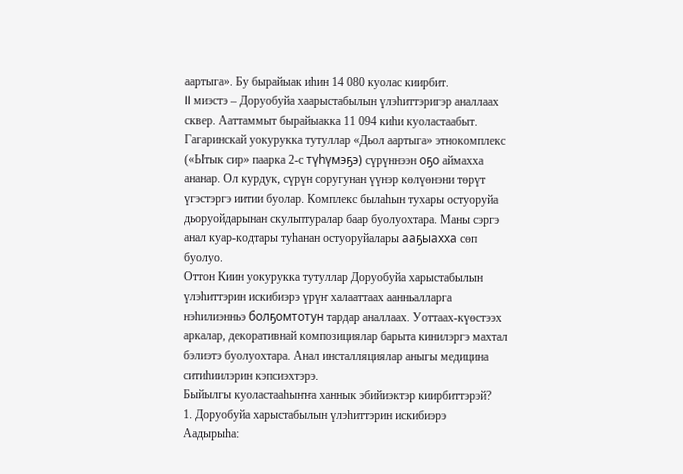аартыга». Бу бырайыак иһин 14 080 куолас киирбит.
II миэстэ – Доруобуйа хаарыстабылын үлэһиттэригэр аналлаах сквер. Ааттаммыт бырайыакка 11 094 киһи куоластаабыт.
Гагаринскай уокурукка тутуллар «Дьол аартыга» этнокомплекс («Ытык сир» паарка 2-с түһүмэҕэ) сүрүннээн оҕо аймахха ананар. Ол курдук, сүрүн соругунан үүнэр көлүөнэни төрүт үгэстэргэ иитии буолар. Комплекс былаһын тухары остуоруйа дьоруойдарынан скульптуралар баар буолуохтара. Маны сэргэ анал куар-кодтары туһанан остуоруйалары ааҕыахха сөп буолуо.
Оттон Киин уокурукка тутуллар Доруобуйа харыстабылын үлэһиттэрин искибиэрэ үрүҥ халааттаах аанньалларга нэһилиэнньэ болҕомтотун тардар аналлаах. Уоттаах-күөстээх аркалар, декоративнай композициялар барыта кинилэргэ махтал бэлиэтэ буолуохтара. Анал инсталляциялар аныгы медицина ситиһиилэрин кэпсиэхтэрэ.
Быйылгы куоластааһыҥҥа ханнык эбийиэктэр киирбиттэрэй?
1. Доруобуйа харыстабылын үлэһиттэрин искибиэрэ
Аадырыһа: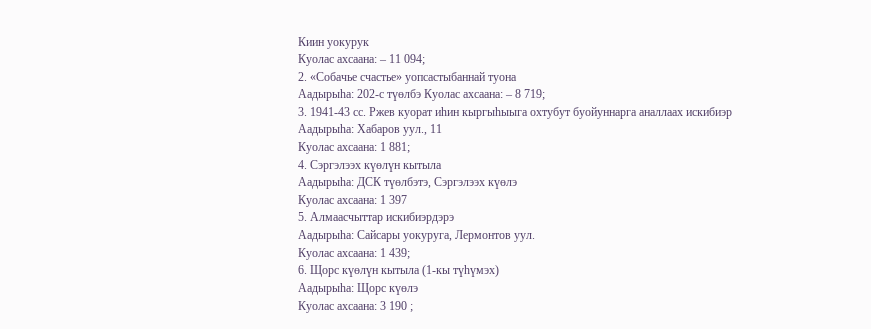Киин уокурук
Куолас ахсаана: – 11 094;
2. «Собачье счастье» уопсастыбаннай туона
Аадырыһа: 202-с түөлбэ Куолас ахсаана: – 8 719;
3. 1941-43 сс. Ржев куорат иһин кыргыһыыга охтубут буойуннарга аналлаах искибиэр
Аадырыһа: Хабаров уул., 11
Куолас ахсаана: 1 881;
4. Сэргэлээх күөлүн кытыла
Аадырыһа: ДСК түөлбэтэ, Сэргэлээх күөлэ
Куолас ахсаана: 1 397
5. Алмаасчыттар искибиэрдэрэ
Аадырыһа: Сайсары уокуруга, Лермонтов уул.
Куолас ахсаана: 1 439;
6. Щорс күөлүн кытыла (1-кы түһүмэх)
Аадырыһа: Щорс күөлэ
Куолас ахсаана: 3 190 ;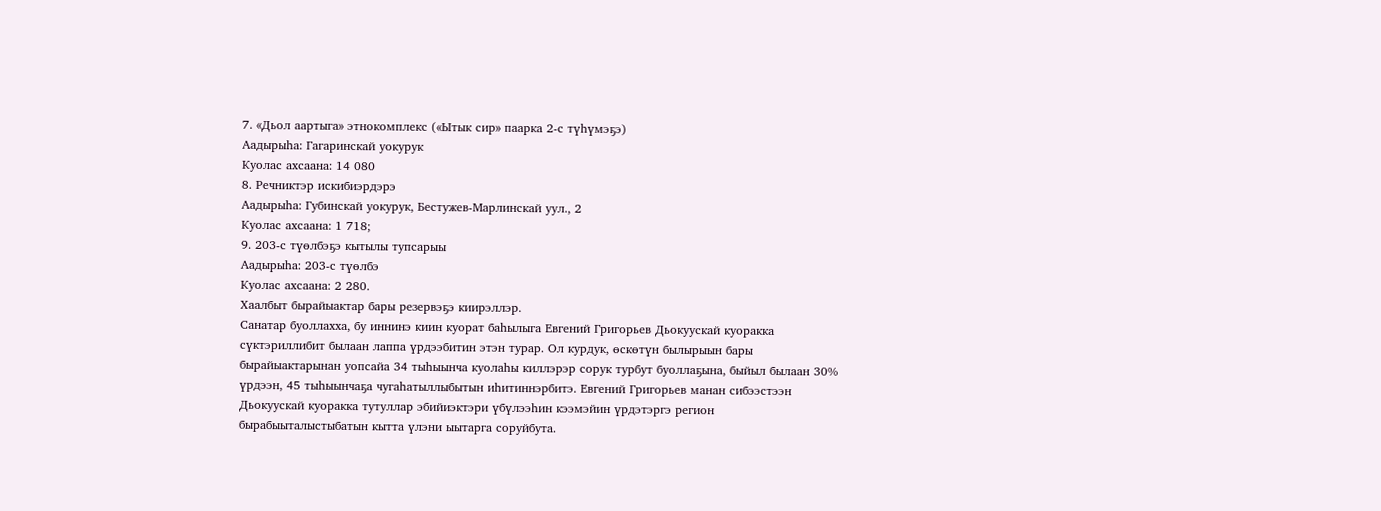7. «Дьол аартыга» этнокомплекс («Ытык сир» паарка 2-с түһүмэҕэ)
Аадырыһа: Гагаринскай уокурук
Куолас ахсаана: 14 080
8. Речниктэр искибиэрдэрэ
Аадырыһа: Губинскай уокурук, Бестужев-Марлинскай уул., 2
Куолас ахсаана: 1 718;
9. 203-с түөлбэҕэ кытылы тупсарыы
Аадырыһа: 203-с түөлбэ
Куолас ахсаана: 2 280.
Хаалбыт бырайыактар бары резервэҕэ киирэллэр.
Санатар буоллахха, бу иннинэ киин куорат баһылыга Евгений Григорьев Дьокуускай куоракка сүктэриллибит былаан лаппа үрдээбитин этэн турар. Ол курдук, өскөтүн былырыын бары бырайыактарынан уопсайа 34 тыһыынча куолаһы киллэрэр сорук турбут буоллаҕына, быйыл былаан 30% үрдээн, 45 тыһыынчаҕа чугаһатыллыбытын иһитиннэрбитэ. Евгений Григорьев манан сибээстээн Дьокуускай куоракка тутуллар эбийиэктэри үбүлээһин кээмэйин үрдэтэргэ регион бырабыыталыстыбатын кытта үлэни ыытарга соруйбута.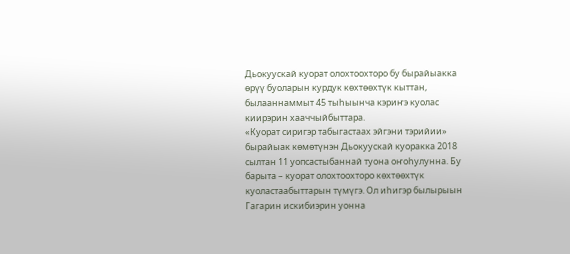Дьокуускай куорат олохтоохторо бу бырайыакка өрүү буоларын курдук көхтөөхтүк кыттан, былааннаммыт 45 тыһыынча кэриҥэ куолас киирэрин хааччыйбыттара.
«Куорат сиригэр табыгастаах эйгэни тэрийии» бырайыак көмөтүнэн Дьокуускай куоракка 2018 сылтан 11 уопсастыбаннай туона оҥоһулунна. Бу барыта – куорат олохтоохторо көхтөөхтүк куоластаабыттарын түмүгэ. Ол иһигэр былырыын Гагарин искибиэрин уонна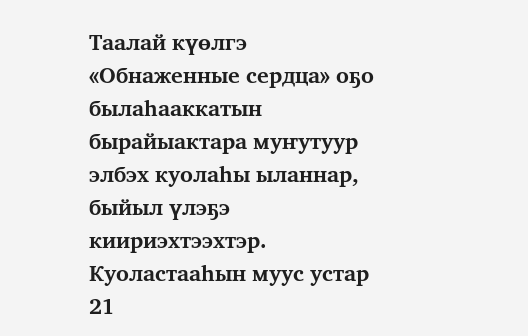Таалай күөлгэ «Обнаженные сердца» оҕо былаһааккатын бырайыактара муҥутуур элбэх куолаһы ыланнар, быйыл үлэҕэ киириэхтээхтэр.
Куоластааһын муус устар 21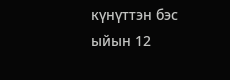күнүттэн бэс ыйын 12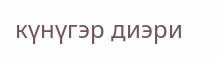күнүгэр диэри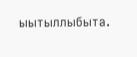ыытыллыбыта.